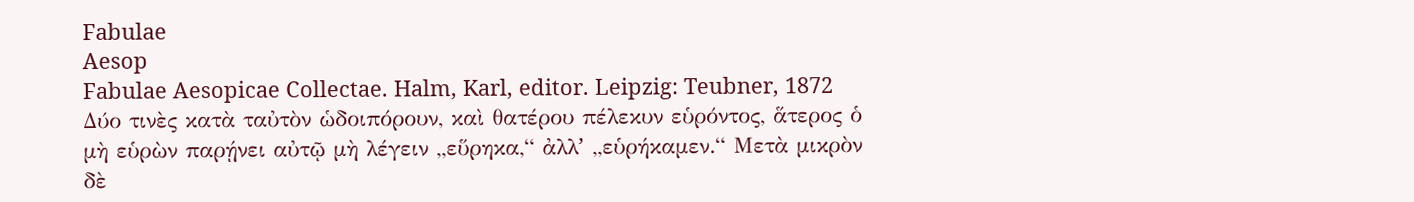Fabulae
Aesop
Fabulae Aesopicae Collectae. Halm, Karl, editor. Leipzig: Teubner, 1872
Δύο τινὲς κατὰ ταὐτὸν ὡδοιπόρουν, καὶ θατέρου πέλεκυν εὑρόντος, ἅτερος ὁ μὴ εὑρὼν παρῄνει αὐτῷ μὴ λέγειν ,,εὕρηκα,“ ἀλλʼ ,,εὑρήκαμεν.“ Μετὰ μικρὸν δὲ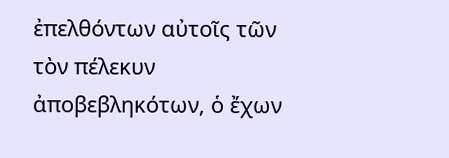ἐπελθόντων αὐτοῖς τῶν τὸν πέλεκυν ἀποβεβληκότων, ὁ ἔχων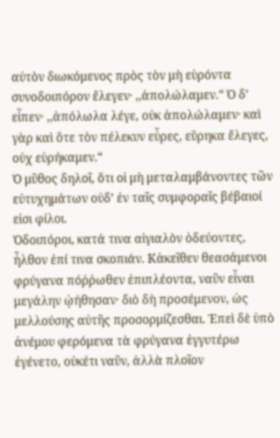αὐτὸν διωκόμενος πρὸς τὸν μὴ εὑρόντα συνοδοιπόρον ἔλεγεν· ,,ἀπολώλαμεν.“ Ὁ δʼ εἶπεν· ,,ἀπόλωλα λέγε, οὐκ ἀπολώλαμεν· καὶ γὰρ καὶ ὅτε τὸν πέλεκυν εὖρες, εὕρηκα ἔλεγες, οὐχ εὑρήκαμεν.“
Ὁ μῦθος δηλοῖ, ὅτι οἱ μὴ μεταλαμβάνοντες τῶν εὐτυχημάτων οὐδʼ ἐν ταῖς συμφοραῖς βέβαιοί εἰσι φίλοι.
Ὁδοιπόροι, κατά τινα αἰγιαλὸν ὁδεύοντες, ἦλθον ἐπί τινα σκοπιάν. Κἀκεῖθεν θεασάμενοι φρύγανα πόῤῥωθεν ἐπιπλέοντα, ναῦν εἶναι μεγάλην ᾠήθησαν· διὸ δὴ προσέμενον, ὡς μελλούσης αὐτῆς προσορμίζεσθαι. Ἐπεὶ δὲ ὑπὸ ἀνέμου φερόμενα τὰ φρύγανα ἐγγυτέρω ἐγένετο, οὐκέτι ναῦν, ἀλλὰ πλοῖον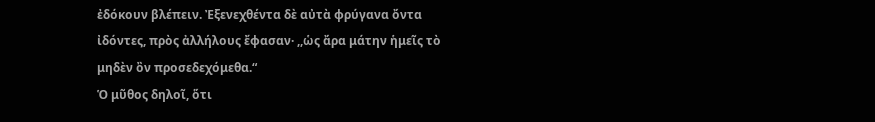ἐδόκουν βλέπειν. Ἐξενεχθέντα δὲ αὐτὰ φρύγανα ὄντα ἰδόντες, πρὸς ἀλλήλους ἔφασαν· ,,ὡς ἄρα μάτην ἡμεῖς τὸ μηδὲν ὂν προσεδεχόμεθα.“
Ὁ μῦθος δηλοῖ, ὅτι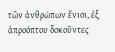τῶν ἀνθρώπων ἔνιοι, ἐξ ἀπροόπτου δοκοῦντες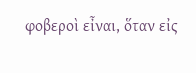φοβεροὶ εἶναι, ὅταν εἰς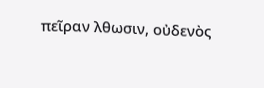πεῖραν λθωσιν, οὐδενὸς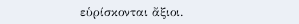εὑρίσκονται ἄξιοι.